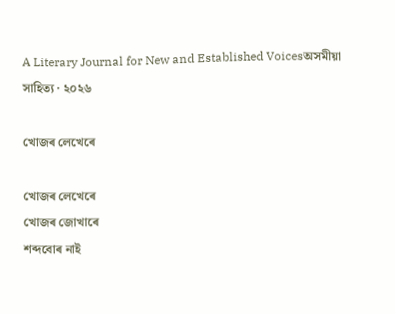A Literary Journal for New and Established Voicesঅসমীয়া সাহিত্য · ২০২৬

খোজৰ লেখেৰে

খোজৰ লেখেৰে
খোজৰ জোখাৰে
শব্দবোৰ নাই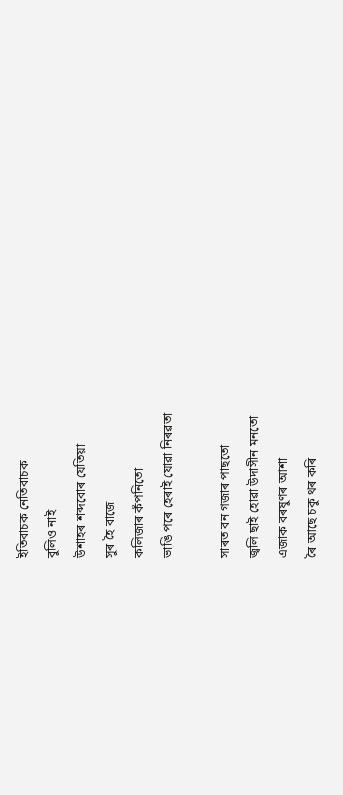ইতিবাচক নেতিবাচক
বুলিও নাই
উশাহৰ শব্দবোৰ যেতিয়া
সুৰ হৈ বাজে
কলিজাৰ কঁপনিতো
ভাঙি পৰে হেৰাই যোৱা নিৰৱতা

সাৰত বন গজাৰ পাছতো
জ্বলি ছাই হোৱা উদাসীন মনতো
এজাক বৰষুণৰ আশা
ৰৈ আছে চকু থৰ কৰি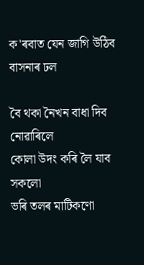ক'ৰবাত যেন জাগি উঠিব বাসনাৰ ঢল

বৈ থকা নৈখন বাধা দিব নোৱাৰিলে
কোলা উদং কৰি লৈ যাব সকলো
ভৰি তলৰ মাটিকণো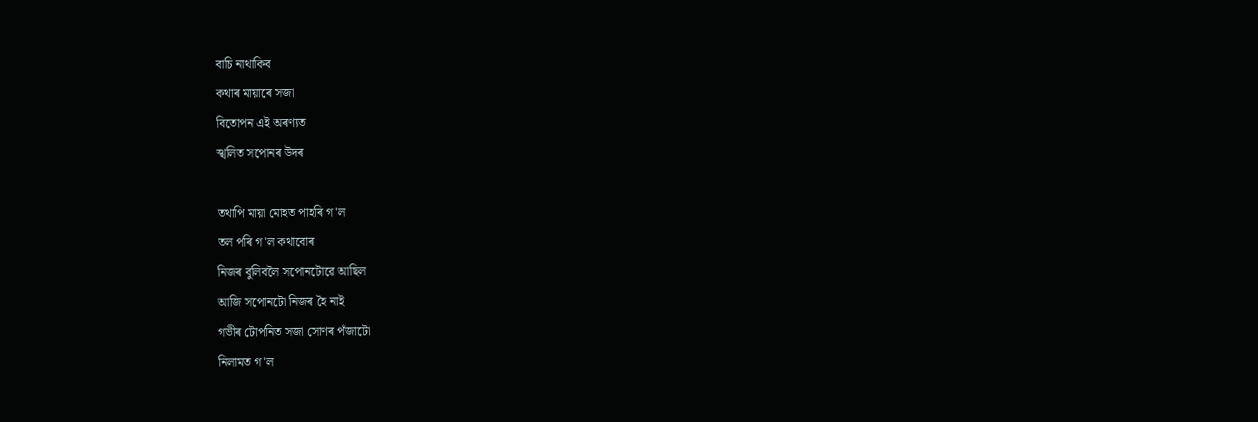বাচি নাথাকিব
কথাৰ মায়াৰে সজা
বিতোপন এই অৰণ্যত
স্খলিত সপোনৰ উদৰ

তথাপি মায়া মোহত পাহৰি গ'ল
তল পৰি গ'ল কথাবোৰ
নিজৰ বুলিবলৈ সপোনটোৱে আছিল
আজি সপোনটো নিজৰ হৈ নাই
গভীৰ টোপনিত সজা সোণৰ পঁজাটো
নিলামত গ'ল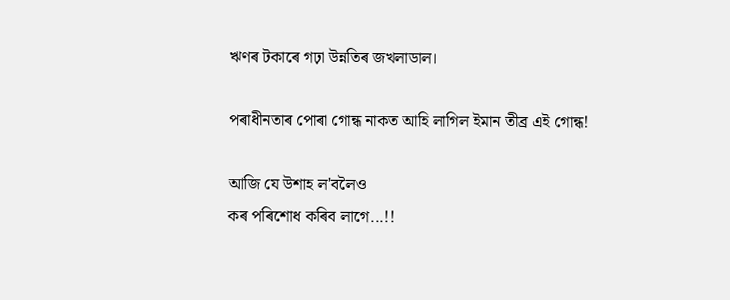ঋণৰ টকাৰে গঢ়া উন্নতিৰ জখলাডাল।

পৰাধীনতাৰ পোৰা গোন্ধ নাকত আহি লাগিল ইমান তীব্ৰ এই গোন্ধ!

আজি যে উশাহ ল'বলৈও
কৰ পৰিশোধ কৰিব লাগে...!!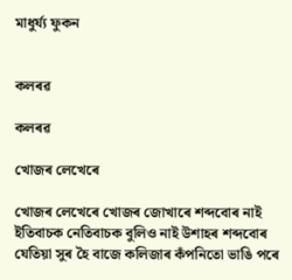মাধুৰ্য্য ফুকন


কলৰৱ

কলৰৱ

খোজৰ লেখেৰে

খোজৰ লেখেৰে খোজৰ জোখাৰে শব্দবোৰ নাই ইতিবাচক নেতিবাচক বুলিও নাই উশাহৰ শব্দবোৰ যেতিয়া সুৰ হৈ বাজে কলিজাৰ কঁপনিতো ভাঙি পৰে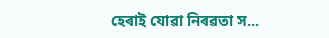হেৰাই যোৱা নিৰৱতা স...